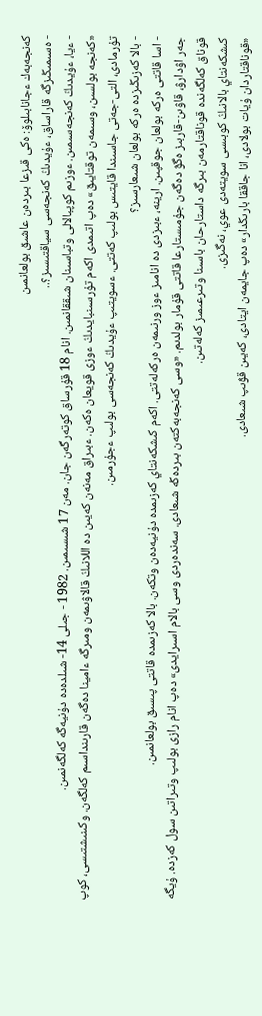كەنجەبەك ءجانابىلوۆ: ەكى قىزعا بىردەن عاشىق بولعانمىن
- ەسىمىڭىزگە قاراساق، ءۇيدىڭ كەنجەسى سياقتىسىز؟..
- ءيا، ءۇيدىڭ كەنجەسىمىن. ءوزىم كوپبالالى وتباسىنان شىققانمىن. انام 18 قۇرساق كوتەرگەن جان. مەن 17 شىسىمىن. 1982 - جىلى 14- شىلدەدە دۇنيەگە كەلگەنمىن.
«كەنجە بولسىن، وسىمەن توقتايىق» دەپ اتىمدى اكەم تۇرسىنبايدىڭ ءوزى قويعان ەكەن. ءبىراق مەنەن كەيىن دە اللانىڭ قالاۋىمەن ومىرگە ءامينا دەگەن قارىنداسىم كەلگەن. وكىنىشتىسى، كوپ تۇرمادى، التى-جەتى جاسىندا قايتىس بولىپ كەتتى. ءسويتىپ ءۇيدىڭ كەنجەسى بولىپ ءجۇرمىن.
- بالا كەزىڭىزدە ەركە بولعان شىعارسىز؟
- اسا قاتتى ەركە بولعان جوقپىن. ارينە، ءبىزدى دە انامىز ءوز ورنىمەن ەركەلەتتى. اكەم كىشكەنتاي كەزىمدە دۇنيەدەن وتكەن. بالا كەزىمدە قاتتى پىسىق بولعانمىن.
جەر اۋدارۋ، قاۋىن-قاربىز ەگۋ دەگەن جۇمىستارعا قاتتى قۇمار بولدىم. «وسى كەنجەبەكتەن بىردەڭە شىعادى. سەندەردى وسى بالام اسىرايدى» دەپ انام رازى بولىپ وتىراتىن سول كەزدە. ۇيگە قوناق كەلگەندە قوناقتارمەن بىرگە داستارحان باسىنا وتىرعىمىز كەلەتىن.
كىشكەنتاي بالانىڭ كوبىسى سويتەدى عوي، نەگىزى.
«قوناقتاردان ۇيات بولادى، انا جاققا بارىڭدار» دەپ جايمەن ايتادى، كەيىن قۋىپ شىعادى.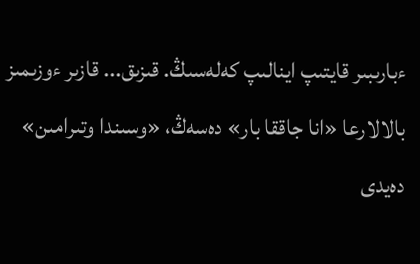ءبارىبىر قايتىپ اينالىپ كەلەسىڭ. قىزىق... قازىر ءوزىمىز بالالارعا «انا جاققا بار» دەسەڭ، «وسىندا وتىرامىن» دەيدى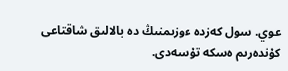عوي. سول كەزدە ءوزىمنىڭ دە بالالىق شاقتاعى كۇندەرىم ەسكە تۇسەدى.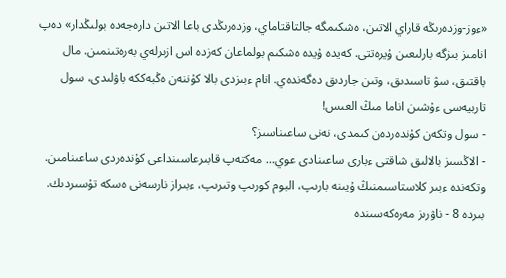«ءوز-وزدەرىڭە قاراي الاتىن، ەشكىمگە جالتاقتاماي، وزدەرىڭدى باعا الاتىن دارەجەدە بولىڭدار» دەپ انامىز بىزگە بارلىعىن ۇيرەتتى. كەيدە ۇيدە ەشكىم بولماعان كەزدە اس ازىرلەي بەرەتىنمىن. مال باقتىق، سۋ تاسىدىق، وتىن جاردىق دەگەندەي. انام ءبىزدى بالا كۇننەن ەڭبەككە باۋلىدى، سول تاربيەسى ءۇشىن اناما مىڭ العىس!
- سول وتكەن كۇندەردەن كىمدى، نەنى ساعىناسىز؟
- الاڭسىز بالالىق شاقتى ءبارى ساعىنادى عوي... مەكتەپ قابىرعاسىنداعى كۇندەردى ساعىنامىن. وتكەندە ءبىر كلاستاسىمنىڭ ۇيىنە بارىپ، البوم كورىپ وتىرىپ، ءبىراز نارسەنى ەسكە تۇسىردىك. بىردە 8 - ناۋرىز مەرەكەسىندە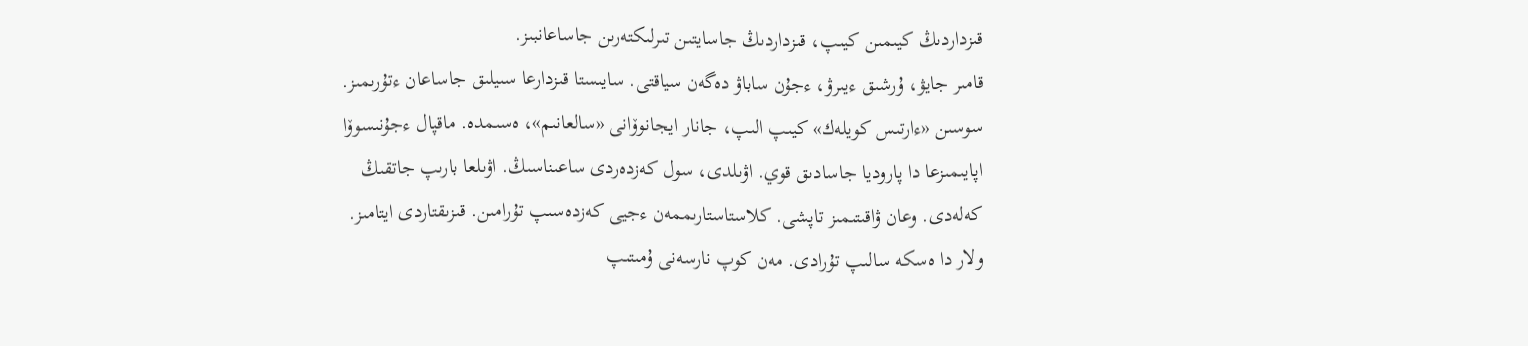قىزداردىڭ كيىمىن كيىپ، قىزداردىڭ جاسايتىن تىرلىكتەرىن جاساعانبىز.
قامىر جايۋ، ۇرشىق ءيىرۋ، ءجۇن ساباۋ دەگەن سياقتى. سايىستا قىزدارعا سىيلىق جاساعان ءتۇرىمىز. سوسىن «ءارتىس كويلەك» كيىپ الىپ، جانار ايجانوۆانى «سالعانىم»، ەسىمدە. ماقپال ءجۇنىسوۆا اپايىمىزعا دا پاروديا جاسادىق قوي. اۋىلدى، سول كەزدەردى ساعىناسىڭ. اۋىلعا بارىپ جاتقىڭ كەلەدى. وعان ۋاقىتىمىز تاپشى. كلاستاستارىممەن ءجيى كەزدەسىپ تۇرامىن. قىزىقتاردى ايتامىز. ولار دا ەسكە سالىپ تۇرادى. مەن كوپ نارسەنى ۇمىتىپ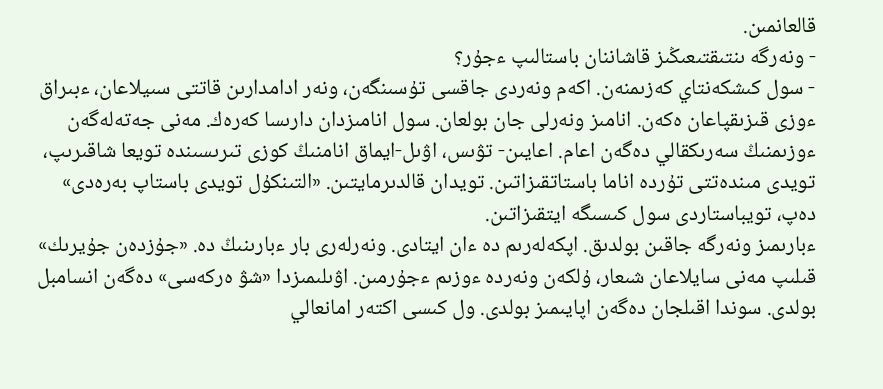قالعانمىن.
- ونەرگە ىنتىقتىعىڭىز قاشاننان باستالىپ ءجۇر؟
- سول كىشكەنتاي كەزىمنەن. اكەم ونەردى جاقسى تۇسىنگەن، ونەر ادامدارىن قاتتى سىيلاعان، ءبىراق ءوزى قىزىقپاعان ەكەن. انامىز ونەرلى جان بولعان. سول انامىزدان دارىسا كەرەك. مەنى جەتەلەگەن ءوزىمنىڭ سەرىكقالي دەگەن اعام. اعايىن- تۋىس، اۋىل-ايماق انامنىڭ كوزى تىرىسىندە تويعا شاقىرىپ، تويدى مىندەتتى تۇردە اناما باستاتقىزاتىن. تويدان قالدىرمايتىن. «التىنكۇل تويدى باستاپ بەرەدى» دەپ، تويباستاردى سول كىسىگە ايتقىزاتىن.
ءبارىمىز ونەرگە جاقىن بولدىق. اپكەلەرىم دە ءان ايتادى. ونەرلەرى بار ءبارىنىڭ دە. «جۇزدەن جۇيرىك» قىلىپ مەنى سايلاعان شىعار، ۇلكەن ونەردە ءوزىم ءجۇرمىن. اۋىلىمىزدا «شۋ ەركەسى» دەگەن انسامبل بولدى. سوندا اقىلجان دەگەن اپايىمىز بولدى. ول كىسى اكتەر امانعالي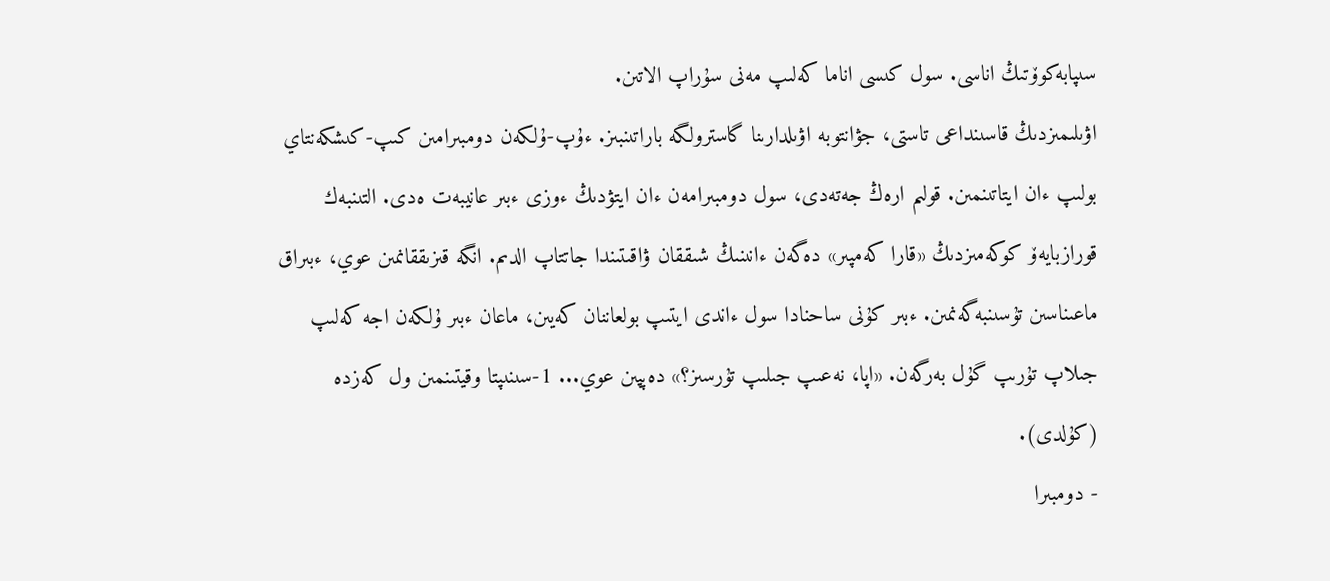سىپابەكوۆتىڭ اناسى. سول كىسى اناما كەلىپ مەنى سۇراپ الاتىن.
اۋىلىمىزدىڭ قاسىنداعى تاستى، جۋانتوبە اۋىلدارىنا گاسترولگە باراتىنبىز. ءۇپ-ۇلكەن دومبىرامىن كىپ-كىشكەنتاي بولىپ ءان ايتاتىنمىن. قولىم ارەڭ جەتەدى، سول دومبىرامەن ءان ايتۋدىڭ ءوزى ءبىر عانيبەت ەدى. التىنبەك قورازبايەۆ كوكەمىزدىڭ «قارا كەمپىر» دەگەن ءانىنىڭ شىققان ۋاقىتىندا جاتتاپ الدىم. انگە قىزىققانمىن عوي، ءبىراق ماعىناسىن تۇسىنبەگەنمىن. ءبىر كۇنى ساحنادا سول ءاندى ايتىپ بولعاننان كەيىن، ماعان ءبىر ۇلكەن اجە كەلىپ جىلاپ تۇرىپ گۇل بەرگەن. «اپا، نەعىپ جىلىپ تۇرسىز؟» دەپپىن عوي... 1-سىنىپتا وقيتىنمىن ول كەزدە (كۇلدى).
- دومبىرا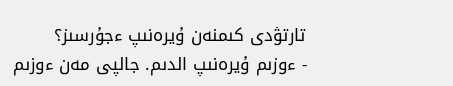تارتۋدى كىمنەن ۇيرەنىپ ءجۇرسىز؟
- ءوزىم ۇيرەنىپ الدىم. جالپى مەن ءوزىم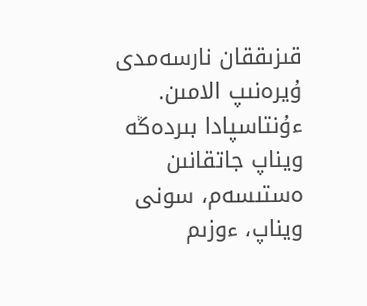قىزىققان نارسەمدى ۇيرەنىپ الامىن. ءۇنتاسپادا بىردەڭە ويناپ جاتقانىن ەستىسەم، سونى ويناپ، ءوزىم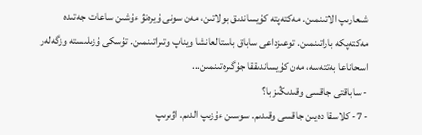شىعارىپ الاتىنمىن. مەكتەپتە كۇيساندىق بولاتىن، مەن سونى ۇيرەنۋ ءۇشىن ساعات جەتىدە مەكتەپكە باراتىنمىن. توعىزداعى ساباق باستالعانشا ويناپ وتىراتىنمىن. تۇسكى ۇزىلىستە وزگەلەر اسحاناعا بەتتەسە، مەن كۇيساندىققا جۇگىرەتىنمىن...
- ساباقتى جاقسى وقىدىڭىز با؟
- 7- كلاسقا دەيىن جاقسى وقىدىم. سوسىن ءۇزىپ الدىم. اۋىرىپ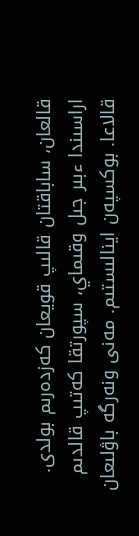قالعان، ساباقتان قالىپ قويعان كەزدەرىم بولدى. اراسىندا ءبىر جىل وقىماي، سپورتقا كەتىپ قالدىم قالاعا. بوكسپەن اينالىستىم. مەنى ونەرگە باۋلىعان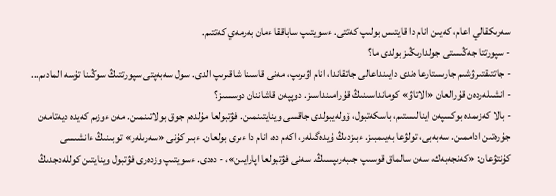سەرىكقالي اعام، كەيىن انام دا قايتىس بولىپ كەتتى. ءسويتىپ ساباققا ءمان بەرمەي كەتتىم.
- سپورتتا جەڭىستى جولدارىڭىز بولدى ما؟
- جاتتىقتىرۋشىم جارىستارعا ەندى دايىنداعالى جاتقاندا، انام اۋىرىپ، مەنى قاسىنا شاقىرىپ الدى. سول سەبەپتى سپورتتىڭ سوڭىنا تۇسە المادىم...
- انشىلەردەن قۇرالعان «الاتاۋ» كومانداسىنىڭ قۇرامىنداسىز. دوپپەن قاشاننان دوسسىز؟
- بالا كەزىمدە بوكسپەن اينالىستىم، باسكەتبول، ۆولەيبولدى جاقسى وينايتىنمىن. فۋتبولعا مۇلدەم جوق بولاتىنمىن. مەن ءوزىم كەيدە ديەتامەن جۇرەتىن اداممىن. سەبەبى، تولۋعا بەيىمبىز. ءبىزدىڭ ۇيدەگىلەر، اكەم دە، انام دا ءىرى بولعان. ءبىر كۇنى «سەرىلەر» توبىنىڭ ءانشىسى كۇنتۋعان: «كەنجەبەك، سەن سالماق قوسىپ جىبەرىپسىڭ. سەنى فۋتبولعا اپارايىن»، - دەدى. ءسويتىپ وزدەرى فۋتبول وينايتىن كوللەدجدىڭ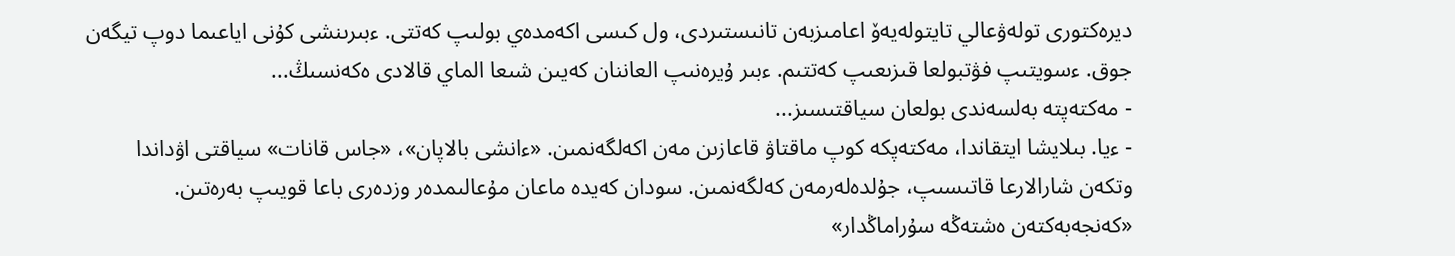ديرەكتورى تولەۋعالي تايتولەيەۆ اعامىزبەن تانىستىردى، ول كىسى اكەمدەي بولىپ كەتتى. ءبىرىنشى كۇنى اياعىما دوپ تيگەن جوق. ءسويتىپ فۋتبولعا قىزىعىپ كەتتىم. ءبىر ۇيرەنىپ العاننان كەيىن شىعا الماي قالادى ەكەنسىڭ...
- مەكتەپتە بەلسەندى بولعان سياقتىسىز...
- ءيا. بىلايشا ايتقاندا، مەكتەپكە كوپ ماقتاۋ قاعازىن مەن اكەلگەنمىن. «ءانشى بالاپان»، «جاس قانات» سياقتى اۋداندا وتكەن شارالارعا قاتىسىپ، جۇلدەلەرمەن كەلگەنمىن. سودان كەيدە ماعان مۇعالىمدەر وزدەرى باعا قويىپ بەرەتىن. «كەنجەبەكتەن ەشتەڭە سۇراماڭدار»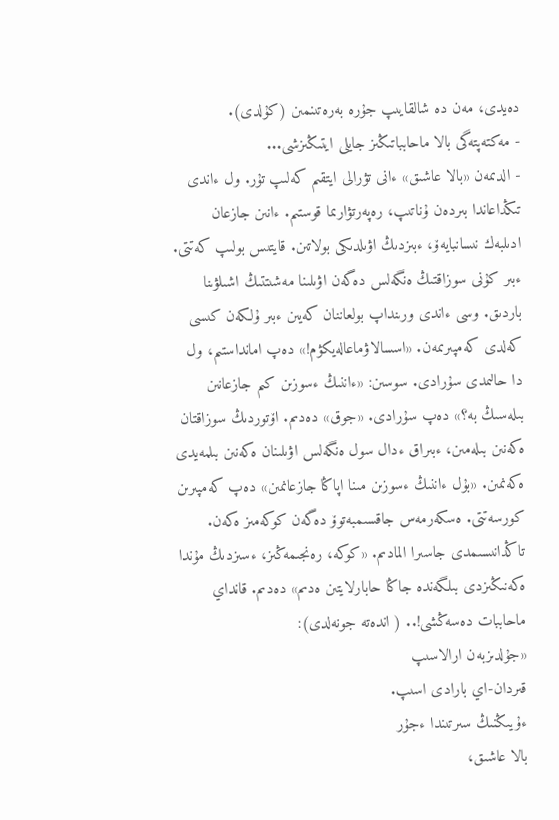دەيدى، مەن دە شالقايىپ جۇرە بەرەتىنمىن (كۇلدى).
- مەكتەپتەگى بالا ماحابباتىڭىز جايلى ايتىڭىزشى...
- الدىمەن «بالا عاشىق» ءانى تۋرالى ايتقىم كەلىپ تۇر. ول ءاندى تىڭداعاندا بىردەن ۇناتىپ، رەپەرتۋارىما قوستىم. ءانىن جازعان ادىلبەك نىسانبايەۆ، ءبىزدىڭ اۋىلدىكى بولاتىن. قايتىس بولىپ كەتتى. ءبىر كۇنى سوزاقتىڭ ەنگەلس دەگەن اۋىلىنا مەشىتتىڭ اشىلۋىنا باردىق. وسى ءاندى ورىنداپ بولعاننان كەيىن ءبىر ۇلكەن كىسى كەلدى كەمپىرىمەن. «اسسالاۋماعالەيكۋم!» دەپ امانداستىم، ول دا حالىمدى سۇرادى. سوسىن: «ءاننىڭ ءسوزىن كىم جازعانىن بىلەسىڭ بە؟» دەپ سۇرادى. «جوق» دەدىم. اۆتوردىڭ سوزاقتان ەكەنىن بىلەمىن، ءبىراق ءدال سول ەنگەلس اۋىلىنان ەكەنىن بىلمەيدى ەكەنمىن. «بۇل ءاننىڭ ءسوزىن مىنا اپاڭا جازعانمىن» دەپ كەمپىرىن كورسەتتى. ەسكەرمەس جاقسىمبەتوۆ دەگەن كوكەمىز ەكەن. تاڭدانىسىمدى جاسىرا المادىم. «كوكە، رەنجىمەڭىز، ءسىزدىڭ مۇندا ەكەنىڭىزدى بىلگەندە جاڭا حابارلايتىن ەدىم» دەدىم. قانداي ماحاببات دەسەڭشى!.. ( اندەتە جونەلدى):
«جۇلدىزبەن ارالاسىپ
قىردان-اي بارادى اسىپ.
ءۇيىڭنىڭ سىرتىندا ءجۇر
بالا عاشىق،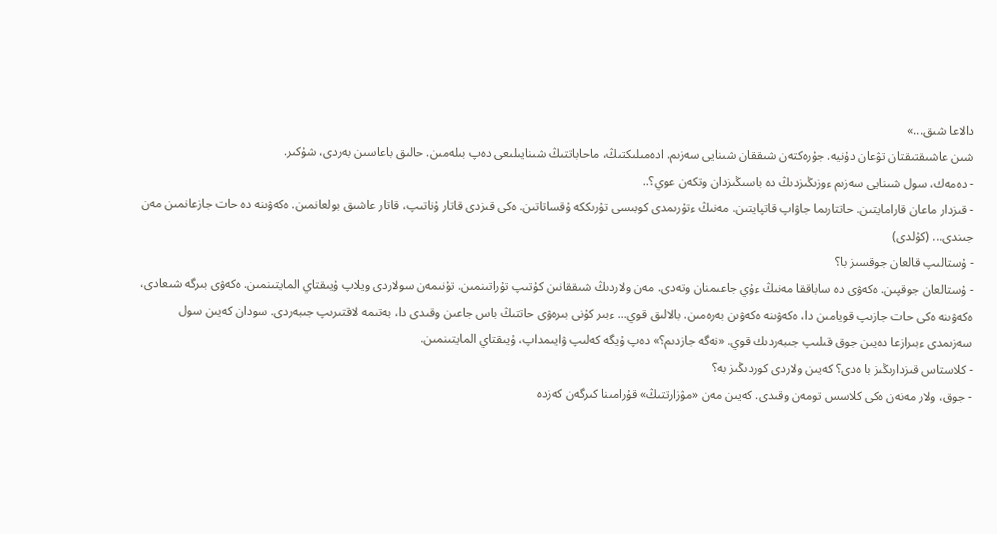دالاعا شىق...»
شىن عاشىقتىقتان تۋعان دۇنيە. جۇرەكتەن شىققان شىنايى سەزىم. ادەمىلىكتىڭ، ماحاباتتىڭ شىنايىلىعى دەپ بىلەمىن. حالىق باعاسىن بەردى، شۇكىر.
- دەمەك، سول شىنايى سەزىم ءوزىڭىزدىڭ دە باسىڭىزدان وتكەن عوي؟..
- قىزدار ماعان قارامايتىن. حاتتارىما جاۋاپ قاتپايتىن. مەنىڭ ءتۇرىمدى كوبىسى تۇرىككە ۇقساتاتىن. ەكى قىزدى قاتار ۇناتىپ، قاتار عاشىق بولعانمىن. ەكەۋىنە دە حات جازعانمىن مەن جىندى... (كۇلدى)
- ۇستالىپ قالعان جوقسىز با؟
- ۇستالعان جوقپىن. ەكەۋى دە ساباققا مەنىڭ ءۇي جاعىمنان وتەدى. مەن ولاردىڭ شىققانىن كۇتىپ تۇراتىنمىن. تۇنىمەن سولاردى ويلاپ ۇيىقتاي المايتىنمىن. ەكەۋى بىرگە شىعادى، ەكەۋىنە ەكى حات جازىپ قويامىن دا، ەكەۋىنە ەكەۋىن بەرەمىن. بالالىق قوي... ءبىر كۇنى بىرەۋى حاتتىڭ باس جاعىن وقىدى دا، بەتىمە لاقتىرىپ جىبەردى. سودان كەيىن سول سەزىمدى ءبىرازعا دەيىن جوق قىلىپ جىبەردىك قوي. «نەگە جازدىم؟» دەپ ۇيگە كەلىپ ۋايىمداپ، ۇيىقتاي المايتىنمىن.
- كلاستاس قىزدارىڭىز با ەدى؟ كەيىن ولاردى كوردىڭىز بە؟
- جوق، ولار مەنەن ەكى كلاسس تومەن وقىدى. كەيىن مەن «مۋزارتتىڭ» قۇرامىنا كىرگەن كەزدە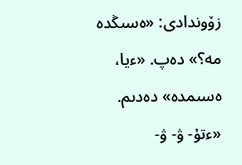زۆوندادى: «ەسىڭدە مە؟» دەپ. «ءيا، ەسىمدە» دەدىم. «ءتۇ- ۋ- ۋ-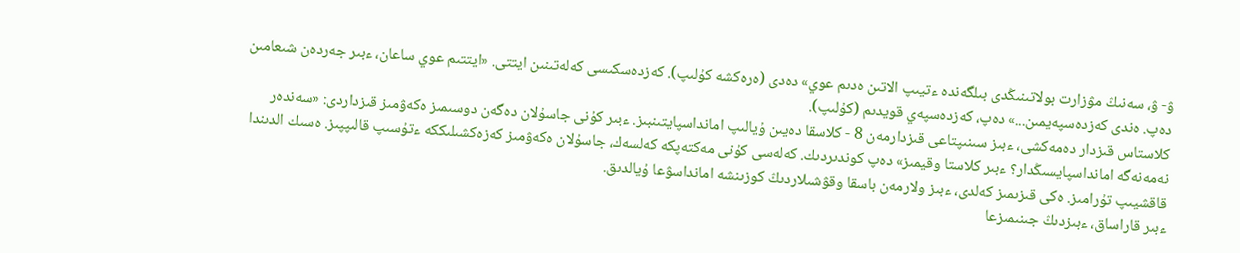ۋ- ۋ، سەنىڭ مۋزارت بولاتىنىڭدى بىلگەندە ءتيىپ الاتىن ەدىم عوي» دەدى (ەرەكشە كۇلىپ). كەزدەسكىسى كەلەتىنىن ايتتى. «ايتتىم عوي ساعان، ءبىر جەردەن شىعامىن دەپ. ەندى كەزدەسپەيمىن...» دەپ، كەزدەسپەي قويدىم (كۇلىپ).
كلاستاس قىزدار دەمەكشى، ءبىز سىنىپتاعى قىزدارمەن 8 - كلاسقا دەيىن ۇيالىپ امانداسپايتىنبىز. ءبىر كۇنى جاسۇلان دەگەن دوسىمىز ەكەۋمىز قىزداردى: «سەندەر نەمەنەگە امانداسپايسىڭدار؟ ءبىر كلاستا وقيمىز» دەپ كوندىردىك. كەلەسى كۇنى مەكتەپكە كەلسەك، جاسۇلان ەكەۋمىز كەزەكشىلىككە ءتۇسىپ قالىپپىز. ەسىك الدىندا قاقشيىپ تۇرامىز. ەكى قىزىمىز كەلدى، ءبىز ولارمەن باسقا وقۋشىلاردىڭ كوزىنشە امانداسۋعا ۇيالدىق.
ءبىر قاراساق، ءبىزدىڭ جىنىمىزعا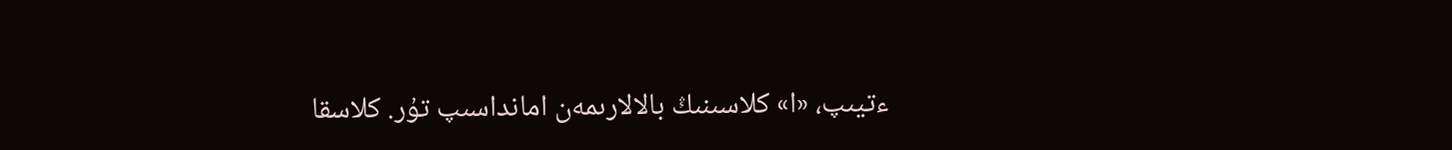ءتيىپ، «ا» كلاسىنىڭ بالالارىمەن امانداسىپ تۇر. كلاسقا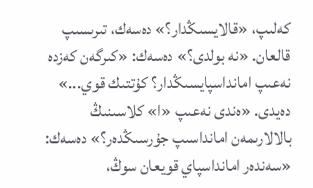كەلىپ، «قالايسىڭدار؟» دەسەك، تىرىسىپ قالعان. «نە بولدى؟» دەسەك: «كىرگەن كەزدە نەعىپ امانداسپايسىڭدار؟ كۇتتىك قوي...» دەيدى. «ەندى نەعىپ «ا» كلاسىنىڭ بالالارىمەن امانداسىپ جۇرسىڭدەر؟» دەسەك: «سەندەر امانداسپاي قويعان سوڭ،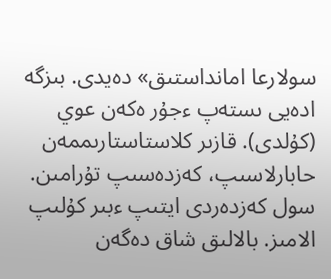سولارعا امانداستىق» دەيدى. بىزگە ادەيى ىستەپ ءجۇر ەكەن عوي (كۇلدى). قازىر كلاستاستارىممەن حابارلاسىپ، كەزدەسىپ تۇرامىن. سول كەزدەردى ايتىپ ءبىر كۇلىپ الامىز. بالالىق شاق دەگەن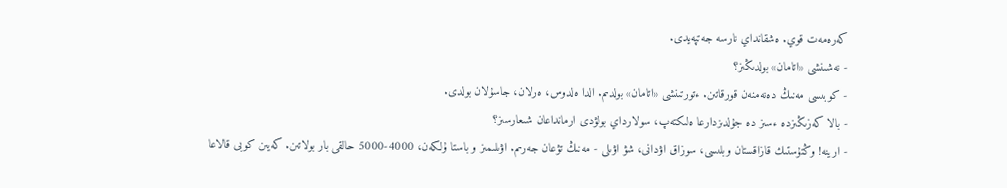كەرەمەت قوي. ەشقانداي نارسە جەتپەيدى.
- نەشىنشى «اتامان» بولدىڭىز؟
- كوبىسى مەنىڭ دەنەمنەن قورقاتىن. ءتورتىنشى «اتامان» بولدىم. الدا ەلدوس، ەرلان، جاسۇلان بولدى.
- بالا كەزىڭىزدە ءسىز دە جۇلدىزدارعا ەلىكتەپ، سولارداي بولۋدى ارمانداعان شىعارسىز؟
- ارينە! وڭتۇستىك قازاقستان وبلىسى، سوزاق اۋدانى، شۋ اۋىلى - مەنىڭ تۋعان جەرىم. اۋىلىمىز و باستا ۇلكەن، 4000-5000 حالقى بار بولاتىن. كەيىن كوبى قالاعا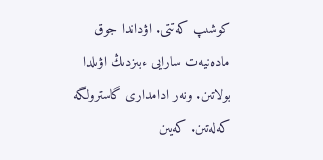كوشىپ كەتتى. اۋداندا جوق مادەنيەت سارايى ءبىزدىڭ اۋىلدا بولاتىن. ونەر ادامدارى گاسترولگە كەلەتىن. كەيىن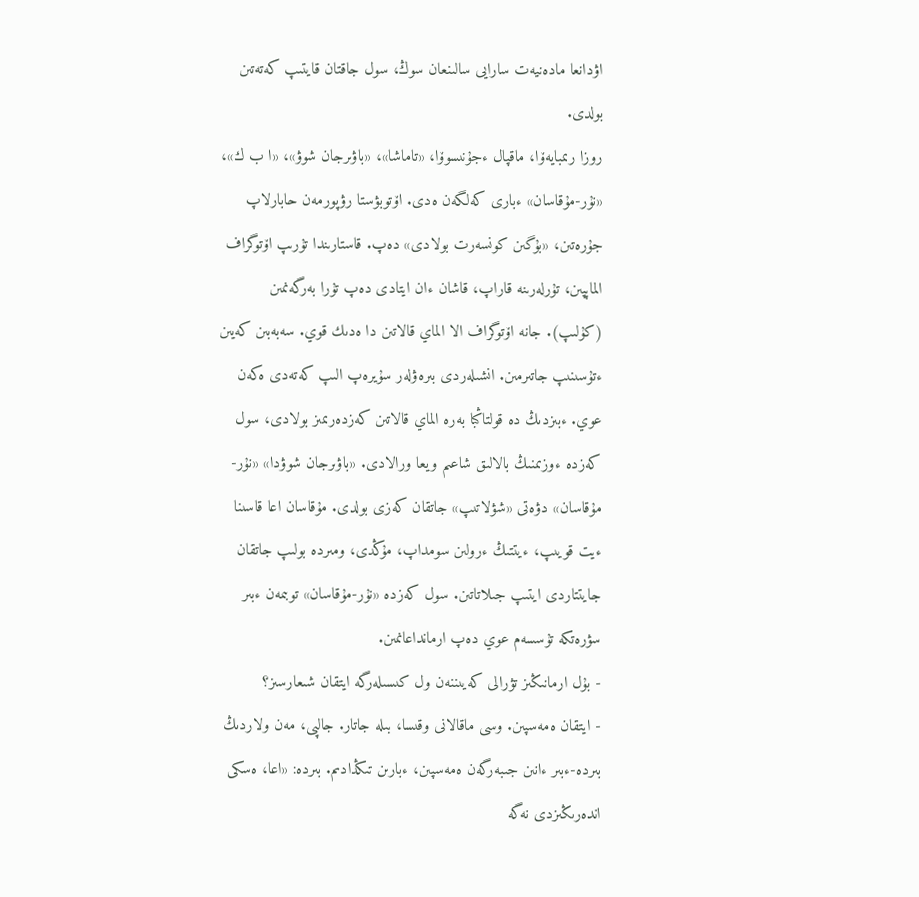اۋدانعا مادەنيەت سارايى سالىنعان سوڭ، سول جاقتان قايتىپ كەتەتىن بولدى.
روزا رىمبايەۆا، ماقپال ءجۇنىسوۆا، «تاماشا»، «باۋىرجان شوۋ»، «ا ب ك»، «نۇر-مۇقاسان» ءبارى كەلگەن ەدى. اۆتوبۋستا رۋپورمەن حابارلاپ جۇرەتىن، «بۇگىن كونسەرت بولادى» دەپ. قاستارىندا تۇرىپ اۆتوگراف الماپپىن، تۇرلەرىنە قاراپ، قاشان ءان ايتادى دەپ تۇرا بەرگەنمىن (كۇلىپ). جانە اۆتوگراف الا الماي قالاتىن دا ەدىك قوي. سەبەبىن كەيىن ءتۇسىنىپ جاتىرمىن. انشىلەردى بىرەۋلەر سۇيرەپ الىپ كەتەدى ەكەن عوي. ءبىزدىڭ دە قولتاڭبا بەرە الماي قالاتىن كەزدەرىمىز بولادى، سول كەزدە ءوزىمنىڭ بالالىق شاعىم ويعا ورالادى. «باۋىرجان شوۋدا» «نۇر-مۇقاسان» دۋەتى «شۋلاتىپ» جاتقان كەزى بولدى. مۇقاسان اعا قاسىنا ءيت قويىپ، ءيتتىڭ ءرولىن سومداپ، مۇڭدى، ومىردە بولىپ جاتقان جايتتاردى ايتىپ جىلاتاتىن. سول كەزدە «نۇر-مۇقاسان» توبىمەن ءبىر سۋرەتكە تۇسسەم عوي دەپ ارمانداعانمىن.
- بۇل ارمانىڭىز تۋرالى كەيىننەن ول كىسىلەرگە ايتقان شىعارسىز؟
- ايتقان ەمەسپىن. وسى ماقالانى وقىسا، بىلە جاتار. جالپى، مەن ولاردىڭ بىردە-ءبىر ءانىن جىبەرگەن ەمەسپىن، ءبارىن تىڭدادىم. بىردە: «اعا، ەسكى اندەرىڭىزدى نەگە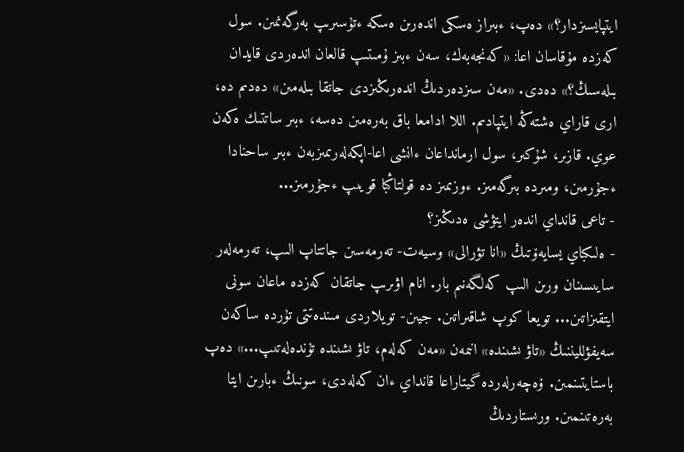ايتپايسىزدار؟» دەپ، ءبىراز ەسكى اندەرىن ەسكە ءتۇسىرىپ بەرگەنمىن. سول كەزدە مۇقاسان اعا: «كەنجەبەك، سەن ءبىز ۇمىتىپ قالعان اندەردى قايدان بىلەسىڭ؟» دەدى. «مەن سىزدەردىڭ اندەرىڭىزدى جاتقا بىلەمىن» دەدىم دە، ارى قاراي ەشتەڭە ايتپادىم. اللا ادامعا باق بەرەمىن دەسە، ءبىر ساتتىك ەكەن عوي. قازىر، شۇكىر، سول ارمانداعان ءانشى اعا-اپكەلەرىمىزبەن ءبىر ساحنادا ءجۇرمىن، ومىردە بىرگەمىز. ءوزىمىز دە قولتاڭبا قويىپ ءجۇرمىز...
- تاعى قانداي اندەر ايتۋشى ەدىڭىز؟
- ەلىكباي يسايەۆتىڭ «انا تۋرالى» وسيەت- تەرمەسىن جاتتاپ الىپ، تەرمەلەر سايىسىنان ورىن الىپ كەلگەنىم بار. انام اۋىرىپ جاتقان كەزدە ماعان سونى ايتقىزاتىن... تويعا كوپ شاقىراتىن. جيىن- تويلاردى مىندەتتى تۇردە ساكەن سەيفۋلليننىڭ «تاۋ ىشىندە» انىمەن «مەن كەلەم، تاۋ ىشىندە تۇندەلەتىپ...» دەپ باستايتىنمىن. ۆەچەرلەردە گيتاراعا قانداي ءان كەلەدى، سونىڭ ءبارىن ايتا بەرەتىنمىن. ورىستاردىڭ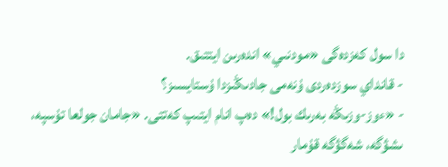دا سول كەزدەگى «مودنىي» اندەرىن ايتتىق.
- قانداي سوزدەردى ۇنەمى جادىڭىزدا ۇستايسىز؟
- «ءوز-وزىڭە بەرىك بول!» دەپ انام ايتىپ كەتتى. «جامان جولعا تۇسپە، ىشۋگە، شەگۋگە قۇمار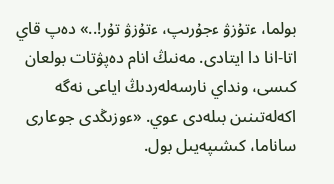بولما، ءتۇزۋ ءجۇرىپ، ءتۇزۋ تۇر!..» دەپ قاي اتا-انا دا ايتادى. مەنىڭ انام دەپۋتات بولعان كىسى، ونداي نارسەلەردىڭ اياعى نەگە اكەلەتىنىن بىلەدى عوي. «ءوزىڭدى جوعارى ساناما، كىشىپەيىل بول.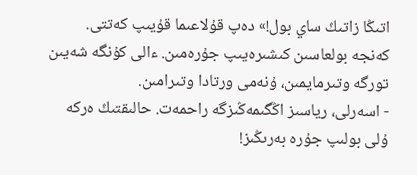اتىڭا زاتىڭ ساي بول!» دەپ قۇلاعىما قۇيىپ كەتتى. كەنجە بولعاسىن كىشىرەيىپ جۇرەمىن. ءالى كۇنگە شەيىن تورگە وتىرمايمىن، ۇنەمى ورتادا وتىرامىن.
- اسەرلى، رياسىز اڭگىمەڭىزگە راحمەت. حالىقتىڭ ەركە ۇلى بولىپ جۇرە بەرىڭىز!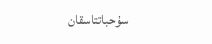سۇحباتتاسقان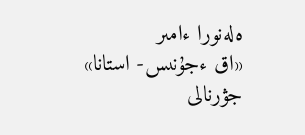ەلەنورا ءامىر
«اق ءجۇنىس- استانا» جۋرنالى